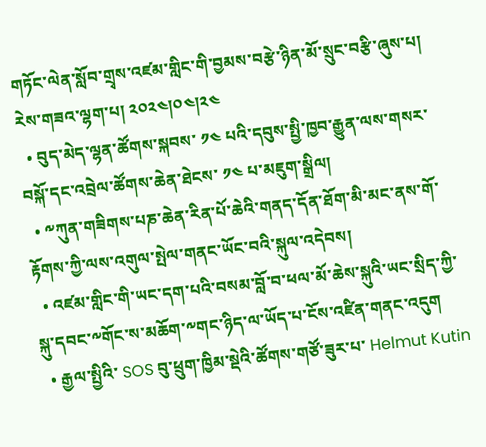གཏོང་ལེན་སློབ་གྲྭས་འཛམ་གླིང་གི་བྱམས་བརྩེ་ཉིན་མོ་སྲུང་བརྩི་ཞུས་པ།
རེས་གཟའ་ལྷག་པ། ༢༠༢༤།༠༤།༢༤
  • བུད་མེད་ལྷན་ཚོགས་སྐབས་ ༡༤ པའི་དབུས་སྤྱི་ཁྱབ་རྒྱུན་ལས་གསར་བསྐོ་དང་འབྲེལ་ཚོགས་ཆེན་ཐེངས་ ༡༤ པ་མཇུག་སྒྲིལ།
  • ༸ཀུན་གཟིགས་པཎ་ཆེན་རིན་པོ་ཆེའི་གནད་དོན་ཐོག་མི་མང་ནས་གོ་རྟོགས་ཀྱི་ལས་འགུལ་སྤེལ་གནང་ཡོང་བའི་སྐུལ་འདེབས།
  • འཛམ་གླིང་གི་ཡང་དག་པའི་བསམ་བློ་བ་ཕལ་མོ་ཆེས་སྐུའི་ཡང་སྲིད་ཀྱི་སྐུ་དབང་༸གོང་ས་མཆོག་༸གང་ཉིད་ལ་ཡོད་པ་ངོས་འཛིན་གནང་འདུག
  • རྒྱལ་སྤྱིའི་ SOS བུ་ཕྲུག་ཁྱིམ་སྡེའི་ཚོགས་གཙོ་ཟུར་པ་ Helmut Kutin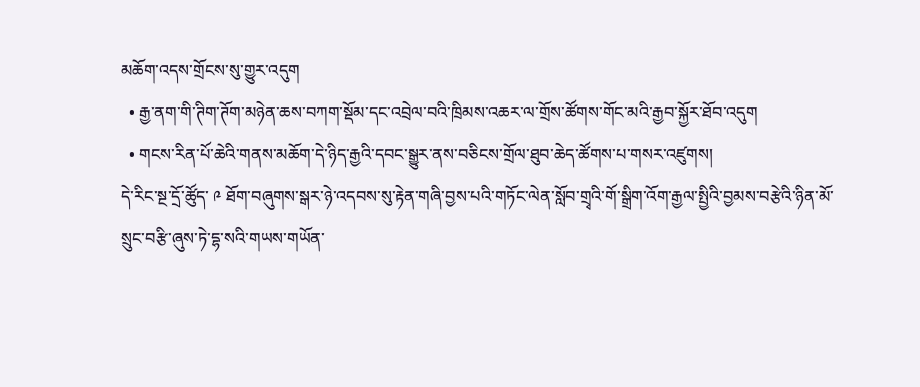མཆོག་འདས་གྲོངས་སུ་གྱུར་འདུག
  • རྒྱ་ནག་གི་ཊིག་ཊོག་མཉེན་ཆས་བཀག་སྡོམ་དང་འབྲེལ་བའི་ཁྲིམས་འཆར་ལ་གྲོས་ཚོགས་གོང་མའི་རྒྱབ་སྐྱོར་ཐོབ་འདུག
  • གངས་རིན་པོ་ཆེའི་གནས་མཆོག་དེ་ཉིད་རྒྱའི་དབང་སྒྱུར་ནས་བཅིངས་གྲོལ་ཐུབ་ཆེད་ཚོགས་པ་གསར་འཛུགས།
དེ་རིང་སྔ་དྲོ་ཚོུད་ ༩ ཐོག་བཞུགས་སྒར་ཉེ་འདབས་སུ་རྟེན་གཞི་བྱས་པའི་གཏོང་ལེན་སློབ་གྲྭའི་གོ་སྒྲིག་འོག་རྒྱལ་སྤྱིའི་བྱམས་བརྩེའི་ཉིན་མོ་སྲུང་བརྩི་ཞུས་ཏེ་དྷ་སའི་གཡས་གཡོན་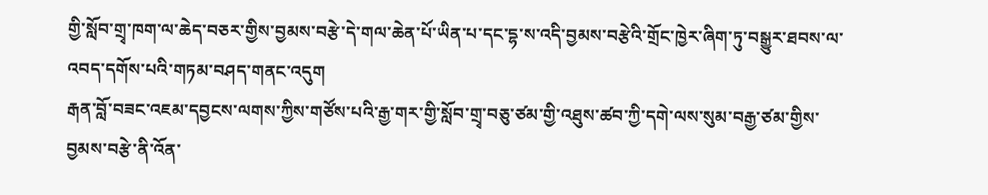གྱི་སློབ་གྲྭ་ཁག་ལ་ཆེད་བཅར་གྱིས་བྱམས་བརྩེ་དེ་གལ་ཆེན་པོ་ཡིན་པ་དང་དྷ་ས་འདི་བྱམས་བརྩེའི་གྲོང་ཁྱེར་ཞིག་ཏུ་བསྒྱུར་ཐབས་ལ་འབད་དགོས་པའི་གཏམ་བཤད་གནང་འདུག
རྒན་བློ་བཟང་འཇམ་དབྱངས་ལགས་ཀྱིས་གཙོས་པའི་རྒྱ་གར་གྱི་སློབ་གྲྭ་བཅུ་ཙམ་གྱི་འཐུས་ཚབ་ཀྱི་དགེ་ལས་སུམ་བརྒྱ་ཙམ་གྱིས་བྱམས་བརྩེ་ནི་འོན་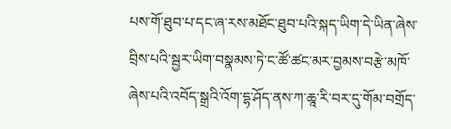པས་གོ་ཐུབ་པ་དང་ཞ་རས་མཐོང་ཐུབ་པའི་སྐད་ཡིག་དེ་ཡིན་ཞེས་བྲིས་པའི་སྦྱར་ཡིག་བསྣམས་ཏེ་ང་ཚོ་ཚང་མར་བྱམས་བརྩེ་མཁོ་ཞེས་པའི་འབོད་སྒྲའི་འོག་དྷ་ཤོད་ནས་ཀ་ཆཱ་རི་བར་དུ་གོམ་བགྲོད་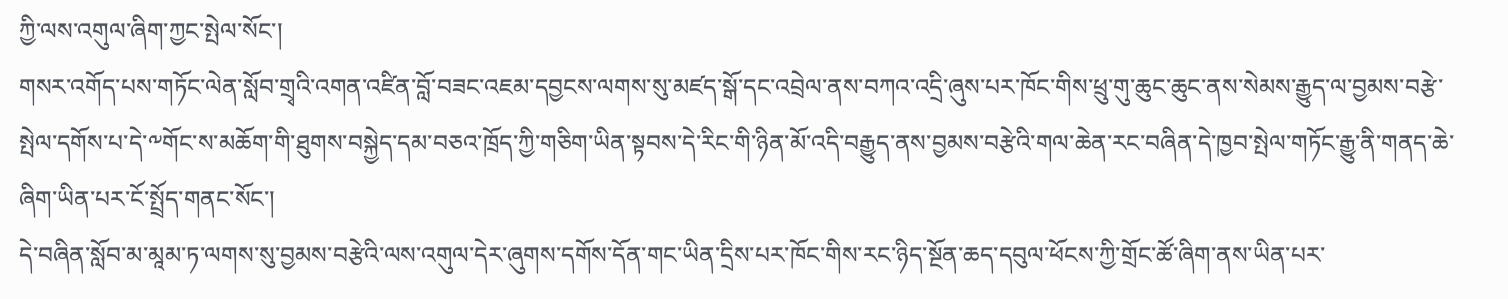ཀྱི་ལས་འགུལ་ཞིག་ཀྱང་སྤེལ་སོང་།
གསར་འགོད་པས་གཏོང་ལེན་སློབ་གྲྭའི་འགན་འཛིན་བློ་བཟང་འཇམ་དབྱངས་ལགས་སུ་མཛད་སྒོ་དང་འབྲེལ་ནས་བཀའ་འདྲི་ཞུས་པར་ཁོང་གིས་ཕྲུ་གུ་ཆུང་ཆུང་ནས་སེམས་རྒྱུད་ལ་བྱམས་བརྩེ་སྤེལ་དགོས་པ་དེ་༸གོང་ས་མཆོག་གི་ཐུགས་བསྐྱེད་དམ་བཅའ་ཁྲོད་ཀྱི་གཅིག་ཡིན་སྟབས་དེ་རིང་གི་ཉིན་མོ་འདི་བརྒྱུད་ནས་བྱམས་བརྩེའི་གལ་ཆེན་རང་བཞིན་དེ་ཁྱབ་སྤེལ་གཏོང་རྒྱུ་ནི་གནད་ཆེ་ཞིག་ཡིན་པར་ངོ་སྤྲོད་གནང་སོང་།
དེ་བཞིན་སློབ་མ་མཱམ་ཏ་ལགས་སུ་བྱམས་བརྩེའི་ལས་འགུལ་དེར་ཞུགས་དགོས་དོན་གང་ཡིན་དྲིས་པར་ཁོང་གིས་རང་ཉིད་སྔོན་ཆད་དབུལ་ཕོངས་ཀྱི་གྲོང་ཚོ་ཞིག་ནས་ཡིན་པར་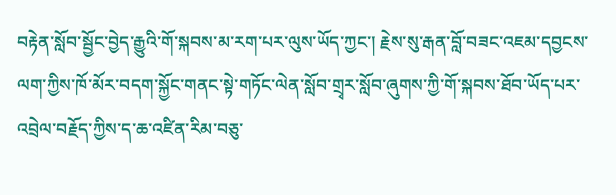བརྟེན་སློབ་སྦྱོང་བྱེད་རྒྱུའི་གོ་སྐབས་མ་རག་པར་ལུས་ཡོད་ཀྱང་། རྗེས་སུ་རྒན་བློ་བཟང་འཇམ་དབྱངས་ལག་ཀྱིས་ཁོ་མོར་བདག་སྐྱོང་གནང་སྟེ་གཏོང་ལེན་སློབ་གྲྭར་སློབ་ཞུགས་ཀྱི་གོ་སྐབས་ཐོབ་ཡོད་པར་འབྲེལ་བརྗོད་ཀྱིས་ད་ཆ་འཛིན་རིམ་བཅུ་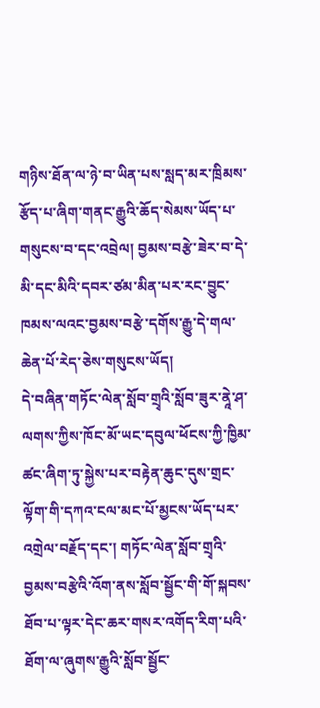གཉིས་ཐོན་ལ་ཉེ་བ་ཡིན་པས་སླད་མར་ཁྲིམས་རྩོད་པ་ཞིག་གནང་རྒྱུའི་ཆོད་སེམས་ཡོད་པ་གསུངས་བ་དང་འབྲེལ། བྱམས་བརྩེ་ཟེར་བ་དེ་མི་དང་མིའི་དབར་ཙམ་མིན་པར་རང་བྱུང་ཁམས་ལའང་བྱམས་བརྩེ་དགོས་རྒྱུ་དེ་གལ་ཆེན་པོ་རེད་ཅེས་གསུངས་ཡོད།
དེ་བཞིན་གཏོང་ལེན་སློབ་གྲྭའི་སློབ་ཟུར་ནཱེ་ཤ་ལགས་ཀྱིས་ཁོང་མོ་ཡང་དབུལ་ཕོངས་ཀྱི་ཁྱིམ་ཚང་ཞིག་ཏུ་སྐྱེས་པར་བརྟེན་ཆུང་དུས་གྲང་ལྟོག་གི་དཀའ་ངལ་མང་པོ་མྱངས་ཡོད་པར་འགྲེལ་བརྗོད་དང་། གཏོང་ལེན་སློབ་གྲྭའི་བྱམས་བརྩེའི་འོག་ནས་སློབ་སྦྱོང་གི་གོ་སྐབས་ཐོབ་པ་ལྟར་དེང་ཆར་གསར་འགོད་རིག་པའི་ཐོག་ལ་ཞུགས་རྒྱུའི་སློབ་སྦྱོང་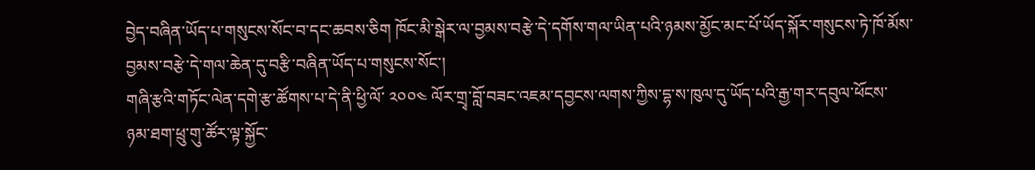བྱེད་བཞིན་ཡོད་པ་གསུངས་སོང་བ་དང་ཆབས་ཅིག ཁོང་མི་སྒེར་ལ་བྱམས་བརྩེ་དེ་དགོས་གལ་ཡིན་པའི་ཉམས་མྱོང་མང་པོ་ཡོད་སྐོར་གསུངས་ཏེ་ཁོ་མོས་བྱམས་བརྩེ་དེ་གལ་ཆེན་དུ་བརྩི་བཞིན་ཡོད་པ་གསུངས་སོང་།
གཞི་རྩའི་གཏོང་ལེན་དགེ་རྩ་ཚོགས་པ་དེ་ནི་ཕྱི་ལོ་ ༢༠༠༤ ལོར་གྲྭ་བློ་བཟང་འཇམ་དབྱངས་ལགས་ཀྱིས་དྷ་ས་ཁུལ་དུ་ཡོད་པའི་རྒྱ་གར་དབུལ་ཕོངས་ཉམ་ཐག་ཕྲུ་གུ་ཚོར་ལྟ་སྐྱོང་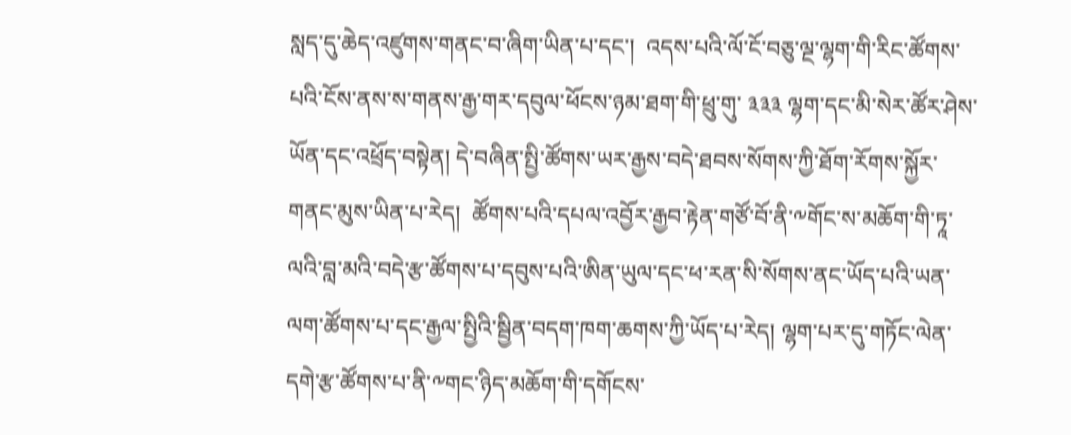སླད་དུ་ཆེད་འཛུགས་གནང་བ་ཞིག་ཡིན་པ་དང་།  འདས་པའི་ལོ་ངོ་བཅུ་ལྔ་ལྷག་གི་རིང་ཚོགས་པའི་ངོས་ནས་ས་གནས་རྒྱ་གར་དབུལ་ཕོངས་ཉམ་ཐག་གི་ཕྲུ་གུ་ ༣༣༣ ལྷག་དང་མི་སེར་ཚོར་ཤེས་ཡོན་དང་འཕྲོད་བསྟེན། དེ་བཞིན་སྤྱི་ཚོགས་ཡར་རྒྱས་བདེ་ཐབས་སོགས་ཀྱི་ཐོག་རོགས་སྐྱོར་གནང་མུས་ཡིན་པ་རེད།  ཚོགས་པའི་དཔལ་འབྱོར་རྒྱབ་རྟེན་གཙོ་བོ་ནི་༸གོང་ས་མཆོག་གི་ཏཱ་ལའི་བླ་མའི་བདེ་རྩ་ཚོགས་པ་དབུས་པའི་ཨིན་ཡུལ་དང་ཕ་རན་སི་སོགས་ནང་ཡོད་པའི་ཡན་ལག་ཚོགས་པ་དང་རྒྱལ་སྤྱིའི་སྦྱིན་བདག་ཁག་ཆགས་ཀྱི་ཡོད་པ་རེད། ལྷག་པར་དུ་གཏོང་ལེན་དགེ་རྩ་ཚོགས་པ་ནི་༸གང་ཉིད་མཆོག་གི་དགོངས་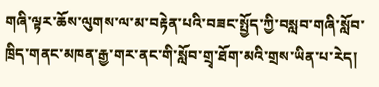གཞི་ལྟར་ཆོས་ལུགས་ལ་མ་བརྟེན་པའི་བཟང་སྤྱོད་ཀྱི་བསླབ་གཞི་སློབ་ཁྲིད་གནང་མཁན་རྒྱ་གར་ནང་གི་སློབ་གྲྭ་ཐོག་མའི་གྲས་ཡིན་པ་རེད།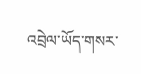འབྲེལ་ཡོད་གསར་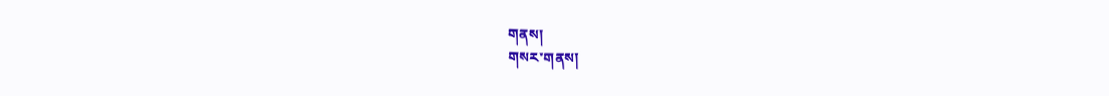གནས།
གསར་གནས།